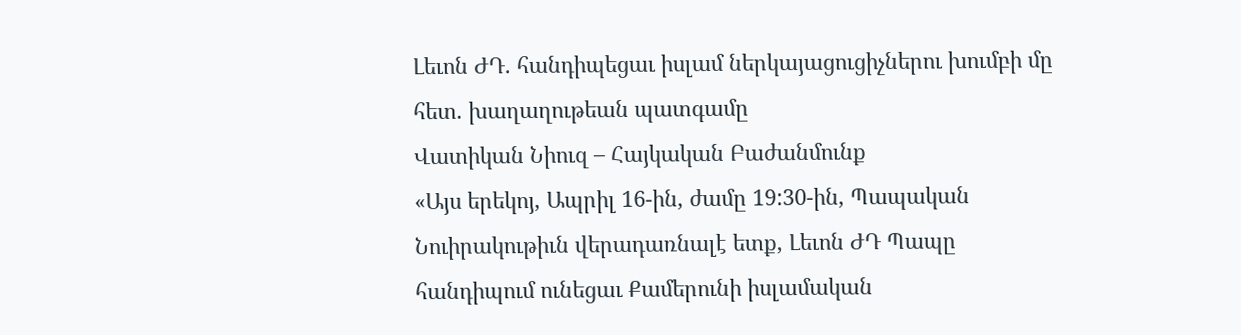Լեւոն ԺԴ. հանդիպեցաւ իսլամ ներկայացուցիչներու խումբի մը հետ. խաղաղութեան պատգամը
Վատիկան Նիուզ – Հայկական Բաժանմունք
«Այս երեկոյ, Ապրիլ 16-ին, ժամը 19:30-ին, Պապական Նուիրակութիւն վերադառնալէ ետք, Լեւոն ԺԴ Պապը հանդիպում ունեցաւ Քամերունի իսլամական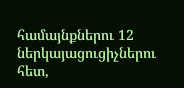համայնքներու 12 ներկայացուցիչներու հետ,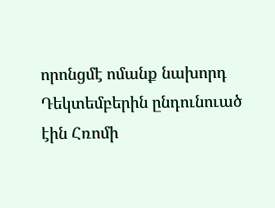որոնցմէ ոմանք նախորդ Դեկտեմբերին ընդունուած էին Հռոմի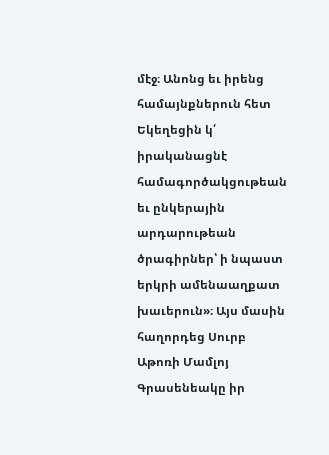մէջ։ Անոնց եւ իրենց համայնքներուն հետ Եկեղեցին կ՛ իրականացնէ համագործակցութեան եւ ընկերային արդարութեան ծրագիրներ՝ ի նպաստ երկրի ամենաաղքատ խաւերուն»։ Այս մասին հաղորդեց Սուրբ Աթոռի Մամլոյ Գրասենեակը իր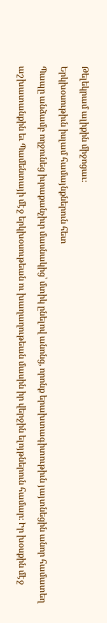Թելեկրամ ալիքին միջոցաւ։
Երկխօսութիւն իսլամ համայնքներուն հետ
Պապը անձամբ ողջունեց իւրաքանչիւր մասնակից՝ մտիկ ընելով անոնց, որոնք երախտագիտութիւն յայտնեցին անոր համատեղ աշխատանքին եւ Պամենտայի մէջ երկխօսութեան ու խաղաղութեան մասին իր վերջին ելոյթներուն համար։ Իր խօսքին մէջ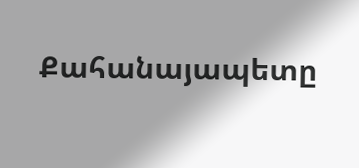Քահանայապետը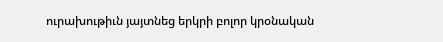ուրախութիւն յայտնեց երկրի բոլոր կրօնական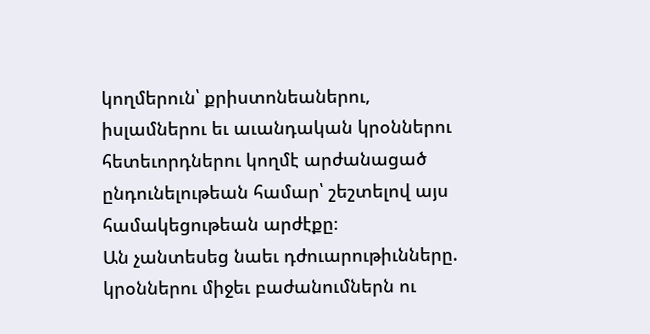կողմերուն՝ քրիստոնեաներու, իսլամներու եւ աւանդական կրօններու հետեւորդներու կողմէ արժանացած ընդունելութեան համար՝ շեշտելով այս համակեցութեան արժէքը։
Ան չանտեսեց նաեւ դժուարութիւնները. կրօններու միջեւ բաժանումներն ու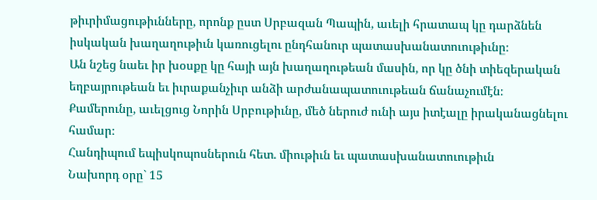թիւրիմացութիւնները, որոնք ըստ Սրբազան Պապին, աւելի հրատապ կը դարձնեն իսկական խաղաղութիւն կառուցելու ընդհանուր պատասխանատուութիւնը։
Ան նշեց նաեւ իր խօսքը կը հայի այն խաղաղութեան մասին, որ կը ծնի տիեզերական եղբայրութեան եւ իւրաքանչիւր անձի արժանապատուութեան ճանաչումէն։
Քամերունը, աւելցուց Նորին Սրբութիւնը, մեծ ներուժ ունի այս իտէալը իրականացնելու համար։
Հանդիպում եպիսկոպոսներուն հետ. միութիւն եւ պատասխանատուութիւն
Նախորդ օրը` 15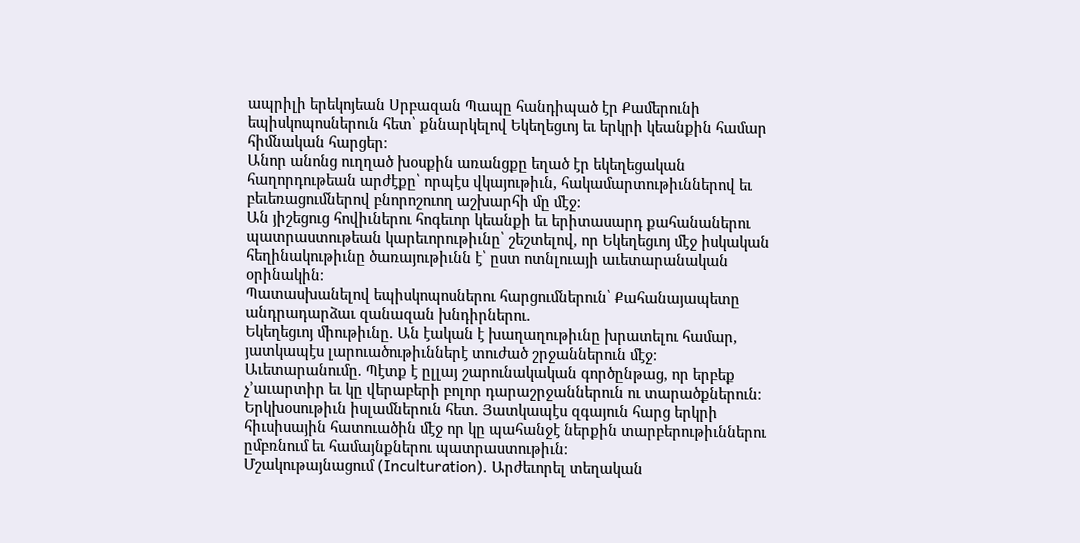ապրիլի երեկոյեան Սրբազան Պապը հանդիպած էր Քամերունի եպիսկոպոսներուն հետ՝ քննարկելով Եկեղեցւոյ եւ երկրի կեանքին համար հիմնական հարցեր։
Անոր անոնց ուղղած խօսքին առանցքը եղած էր եկեղեցական հաղորդութեան արժէքը՝ որպէս վկայութիւն, հակամարտութիւններով եւ բեւեռացումներով բնորոշուող աշխարհի մը մէջ։
Ան յիշեցուց հովիւներու հոգեւոր կեանքի եւ երիտասարդ քահանաներու պատրաստութեան կարեւորութիւնը՝ շեշտելով, որ Եկեղեցւոյ մէջ իսկական հեղինակութիւնը ծառայութիւնն է՝ ըստ ոտնլուայի աւետարանական օրինակին։
Պատասխանելով եպիսկոպոսներու հարցումներուն՝ Քահանայապետը անդրադարձաւ զանազան խնդիրներու.
Եկեղեցւոյ միութիւնը. Ան էական է խաղաղութիւնը խրատելու համար, յատկապէս լարուածութիւններէ տուժած շրջաններուն մէջ։
Աւետարանումը. Պէտք է ըլլայ շարունակական գործընթաց, որ երբեք չ՚աւարտիր եւ կը վերաբերի բոլոր դարաշրջաններուն ու տարածքներուն։
Երկխօսութիւն իսլամներուն հետ. Յատկապէս զգայուն հարց երկրի հիւսիսային հատուածին մէջ որ կը պահանջէ ներքին տարբերութիւններու ըմբռնում եւ համայնքներու պատրաստութիւն։
Մշակութայնացում (Inculturation). Արժեւորել տեղական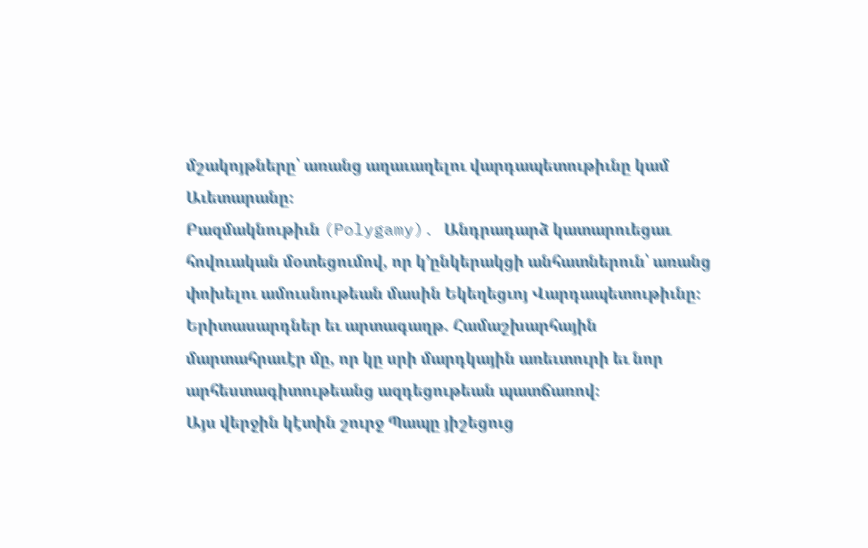մշակոյթները՝ առանց աղաւաղելու վարդապետութիւնը կամ Աւետարանը։
Բազմակնութիւն (Polygamy). Անդրադարձ կատարուեցաւ հովուական մօտեցումով, որ կ՚ընկերակցի անհատներուն՝ առանց փոխելու ամուսնութեան մասին Եկեղեցւոյ Վարդապետութիւնը։
Երիտասարդներ եւ արտագաղթ. Համաշխարհային մարտահրաւէր մը, որ կը սրի մարդկային առեւտուրի եւ նոր արհեստագիտութեանց ազդեցութեան պատճառով։
Այս վերջին կէտին շուրջ Պապը յիշեցուց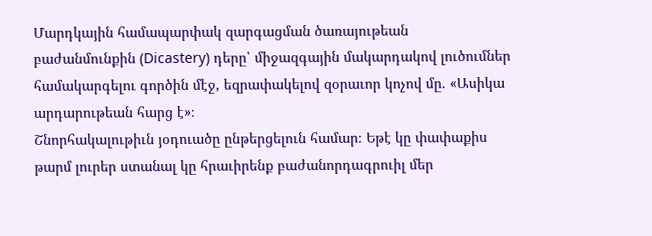Մարդկային համապարփակ զարգացման ծառայութեան բաժանմունքին (Dicastery) դերը՝ միջազգային մակարդակով լուծումներ համակարգելու գործին մէջ, եզրափակելով զօրաւոր կոչով մը. «Ասիկա արդարութեան հարց է»։
Շնորհակալութիւն յօդուածը ընթերցելուն համար։ Եթէ կը փափաքիս թարմ լուրեր ստանալ կը հրաւիրենք բաժանորդագրուիլ մեր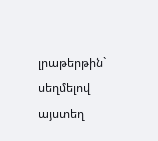լրաթերթին` սեղմելով այստեղ